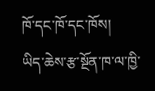ཁོ་དང་ཁོ་དང་ཁོས།
ཡིད་ཆེས་རྩ་སྔོན་ཁ་ལ་ཁྱི་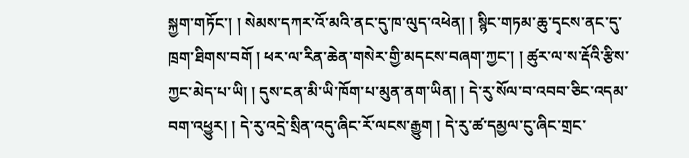སྐྱག་གཏོང་། ། སེམས་དཀར་འོ་མའི་ནང་དུ་ཁ་ལུད་འཕེན། ། སྙིང་གཏམ་ཆུ་དྭངས་ནང་དུ་ཁྲག་ཐིགས་བགོ ། ཕར་ལ་རིན་ཆེན་གསེར་གྱི་མདངས་བཞག་ཀྱང་། ། ཚུར་ལ་ས་རྡོའི་རྩིས་ཀྱང་མེད་པ་ཡི། ། དུས་ངན་མི་ཡི་ཁོག་པ་མུན་ནག་ཡིན། ། དེ་རུ་སོལ་བ་འབབ་ཅིང་འདམ་བག་འཕྱུར། ། དེ་རུ་འདྲེ་སྲིན་འདུ་ཞིང་རོ་ལངས་རྒྱུག ། དེ་རུ་ཚ་དམྱལ་ངུ་ཞིང་གྲང་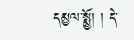དམྱལ་སྨྱོ། ། དེ་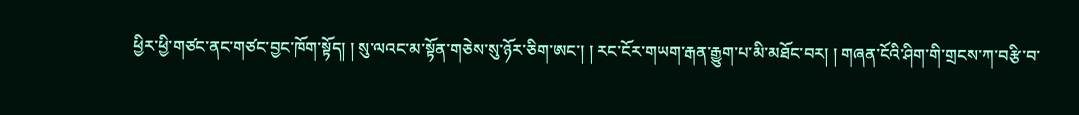ཕྱིར་ཕྱི་གཙང་ནང་གཙང་བྱང་ཁོག་སྟོད། ། སུ་ལའང་མ་སྟོན་གཅེས་སུ་ཉོར་ཅིག་ཨང་། ། རང་ངོར་གཡག་རྒན་རྒྱུག་པ་མི་མཐོང་བར། ། གཞན་ངོའི་ཤིག་གི་གྲངས་ཀ་བརྩི་བ་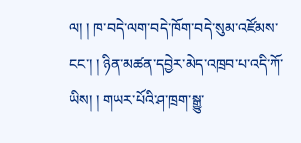ལ། ། ཁ་བདེ་ལག་བདེ་ཁོག་བདེ་སུམ་འཛོམས་ངང་། ། ཉིན་མཚན་དབྱེར་མེད་འཁྲབ་པ་འདི་ཀོ་ཡིས། ། གཡར་པོའི་ཤ་ཁྲག་སྒྱུ་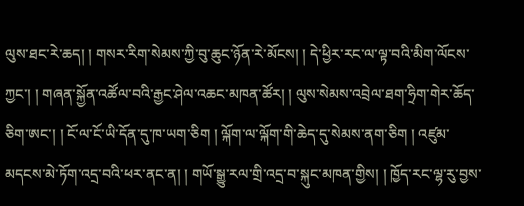ལུས་ཐང་རེ་ཆད། ། གསར་རིག་སེམས་ཀྱི་བུ་ཆུང་ཉོན་རེ་མོངས། ། དེ་ཕྱིར་རང་ལ་ལྟ་བའི་མིག་ལོངས་ཀྱང་། ། གཞན་སྐྱོན་འཚོལ་བའི་རྒྱང་ཤེལ་འཆང་མཁན་ཚོར། ། ལུས་སེམས་འབྲེལ་ཐག་ཧྲིག་གེར་ཆོད་ཅིག་ཨང་། ། ངོ་ལ་ངོ་ཡི་དོན་དུ་ཁ་ཡག་ཅིག ། ལྐོག་ལ་ལྐོག་གི་ཆེད་དུ་སེམས་ནག་ཅིག ། འཛུམ་མདངས་མེ་ཏོག་འདྲ་བའི་ཕར་ནང་ན། ། གཡོ་སྒྱུ་རལ་གྲི་འདྲ་བ་སྐུང་མཁན་གྱིས། ། ཁྱོད་རང་ལྷ་རུ་བྱས་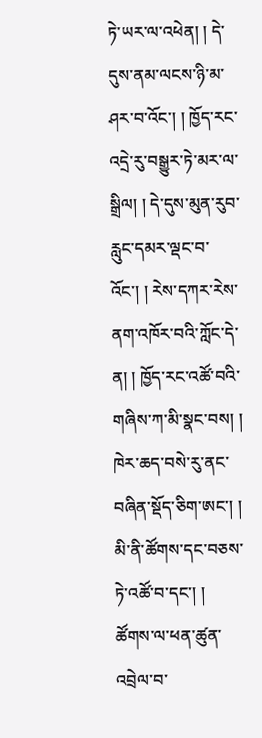ཏེ་ཡར་ལ་འཕེན། ། དེ་དུས་ནམ་ལངས་ཉི་མ་ཤར་བ་འོང་། ། ཁྱོད་རང་འདྲེ་རུ་བསྒྱུར་ཏེ་མར་ལ་སྒྲིལ། ། དེ་དུས་མུན་རུབ་རླུང་དམར་ལྡང་བ་འོང་། ། རེས་དཀར་རེས་ནག་འཁོར་བའི་ཀློང་དེ་ན། ། ཁྱོད་རང་འཚོ་བའི་གཞིས་ཀ་མི་སྣང་བས། ། ཁེར་ཆད་བསེ་རུ་ནང་བཞིན་སྡོད་ཅིག་ཨང་། ། མི་ནི་ཚོགས་དང་བཅས་ཏེ་འཚོ་བ་དང་། ། ཚོགས་ལ་ཕན་ཚུན་འབྲེལ་བ་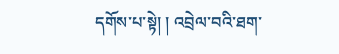དགོས་པ་སྟེ། ། འབྲེལ་བའི་ཐག་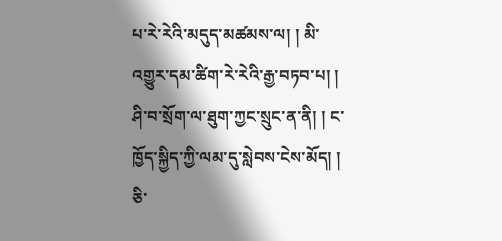པ་རེ་རེའི་མདུད་མཚམས་ལ། ། མི་འགྱུར་དམ་ཚིག་རེ་རེའི་རྒྱ་བཏབ་པ། ། ཤི་བ་སྲོག་ལ་ཐུག་ཀྱང་སྲུང་ན་ནི། ། ང་ཁྱོད་སྐྱིད་ཀྱི་ལམ་དུ་སླེབས་ངེས་མོད། ། ཅི་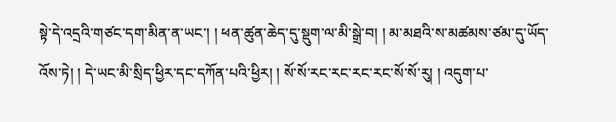སྟེ་དེ་འདྲའི་གཙང་དག་མིན་ན་ཡང་། ། ཕན་ཚུན་ཆེད་དུ་སྡུག་ལ་མི་སྒྲེ་བ། ། མ་མཐའི་ས་མཚམས་ཙམ་དུ་ཡོད་འོས་ཏེ། ། དེ་ཡང་མི་སྲིད་ཕྱིར་དང་དཀོན་པའི་ཕྱིར། ། སོ་སོ་རང་རང་རང་རང་སོ་སོ་རུ། ། འདུག་པ་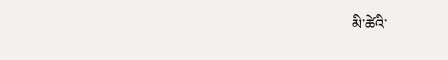མི་ཚེའི་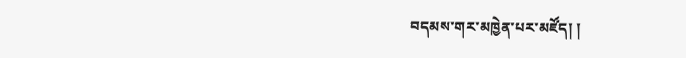བདམས་གར་མཁྱེན་པར་མཛོད། །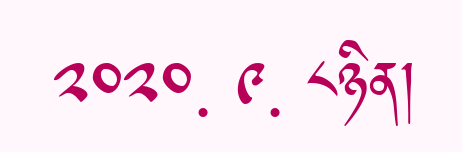༢༠༢༠. ༩. ༨ཉིན།